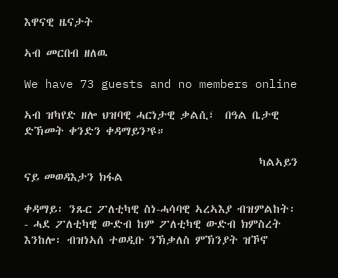እዋናዊ ዜናታት

ኣብ መርበብ ዘለዉ

We have 73 guests and no members online

ኣብ ዝካየድ ዘሎ ህዝባዊ ሓርነታዊ ቃልሲ፣  በዓል ቤታዊ ድኽመት ቀንድን ቀዳማይን’ዩ።

                                               ካልኣይን ናይ መወዳእታን ክፋል

ቀዳማይ፡ ንጹር ፖለቲካዊ ስነ-ሓሳባዊ ኣረኣእያ ብዝምልከት፡- ሓደ ፖለቲካዊ ውድብ ከም ፖለቲካዊ ውድብ ክምስረት እንከሎ፡ ብዝነኣሰ ተወዲቡ ንኽቃለስ ምኽንያት ዝኾኖ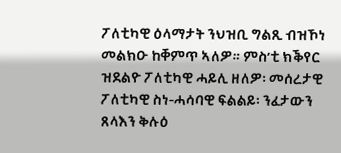ፖለቲካዊ ዕላማታት ንህዝቢ ግልጺ ብዝኾነ መልክዑ ከቐምጥ ኣለዎ። ምስ’ቲ ክቕየር ዝደልዮ ፖለቲካዊ ሓይሊ ዘለዎ፡ መሰረታዊ ፖለቲካዊ ስነ-ሓሳባዊ ፍልልይ፡ ንፈታውን ጸላእን ቅሉዕ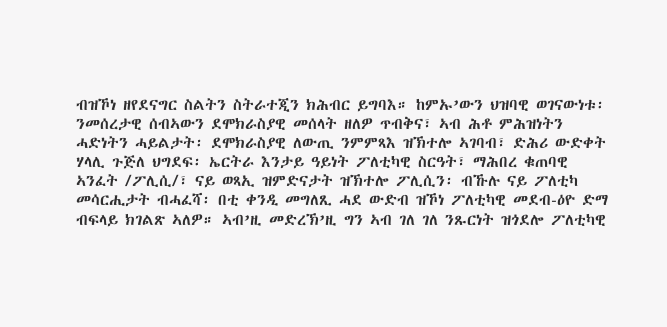ብዝኾነ ዘየደናግር ስልትን ስትራተጂን ክሕብር ይግባእ። ከምኡ’ውን ህዝባዊ ወገናውነቱ፡ ንመሰረታዊ ሰብኣውን ደሞክራስያዊ መሰላት ዘለዎ ጥብቅና፣ ኣብ ሕቶ ምሕዝነትን ሓድነትን ሓይልታት፡ ደሞክራስያዊ ለውጢ ንምምጻእ ዝኽተሎ ኣገባብ፣ ድሕሪ ውድቀት ሃላሊ ጉጅለ ህግደፍ፡ ኤርትራ እንታይ ዓይነት ፖለቲካዊ ስርዓት፣ ማሕበረ ቁጠባዊ ኣንፈት /ፖሊሲ/፣ ናይ ወጻኢ ዝምድናታት ዝኽተሎ ፖሊሲን፡ ብኹሉ ናይ ፖለቲካ መሳርሒታት ብሓፈሻ፡ በቲ ቀንዲ መግለጺ ሓደ ውድብ ዝኾነ ፖለቲካዊ መደብ-ዕዮ ድማ ብፍላይ ክገልጽ ኣለዎ። ኣብ’ዚ መድረኽ’ዚ ግን ኣብ ገለ ገለ ንጹርነት ዝጎደሎ ፖለቲካዊ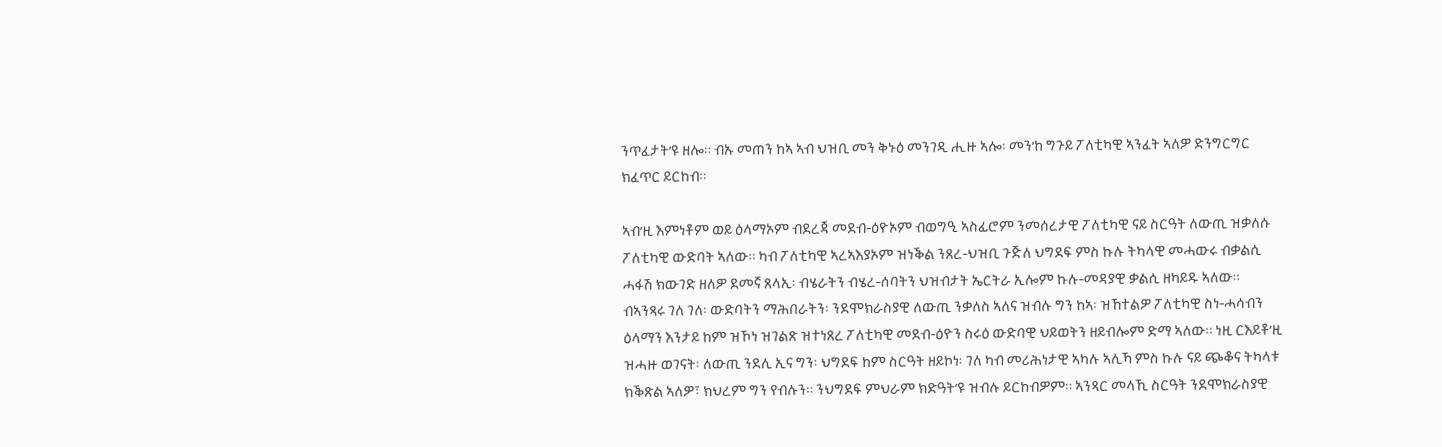ንጥፈታት’ዩ ዘሎ። ብኡ መጠን ከኣ ኣብ ህዝቢ መን ቅኑዕ መንገዲ ሒዙ ኣሎ፡ መን’ከ ግጉይ ፖለቲካዊ ኣንፈት ኣለዎ ድንግርግር ክፈጥር ይርከብ።

ኣብ’ዚ እምነቶም ወይ ዕላማኦም ብደረጃ መደብ-ዕዮኦም ብወግዒ ኣስፊሮም ንመሰረታዊ ፖለቲካዊ ናይ ስርዓት ለውጢ ዝቃለሱ ፖለቲካዊ ውድባት ኣለው። ካብ ፖለቲካዊ ኣረኣእያኦም ዝነቕል ንጸረ-ህዝቢ ጉጅለ ህግደፍ ምስ ኩሉ ትካላዊ መሓውሩ ብቃልሲ ሓፋሽ ክውገድ ዘለዎ ደመኛ ጸላኢ፡ ብሄራትን ብሄረ-ሰባትን ህዝብታት ኤርትራ ኢሎም ኩሉ-መዳያዊ ቃልሲ ዘካይዱ ኣለው። ብኣንጻሩ ገለ ገለ፡ ውድባትን ማሕበራትን፡ ንደሞክራስያዊ ለውጢ ንቃለስ ኣለና ዝብሉ ግን ከኣ፡ ዝኸተልዎ ፖለቲካዊ ስነ-ሓሳብን ዕላማን እንታይ ከም ዝኾነ ዝገልጽ ዝተነጸረ ፖለቲካዊ መደብ-ዕዮን ስሩዕ ውድባዊ ህይወትን ዘይብሎም ድማ ኣለው። ነዚ ርእይቶ’ዚ ዝሓዙ ወገናት፡ ለውጢ ንደሊ ኢና ግን፡ ህግደፍ ከም ስርዓት ዘይኮነ፡ ገለ ካብ መሪሕነታዊ ኣካሉ ኣሊኻ ምስ ኩሉ ናይ ጭቆና ትካላቱ ክቕጽል ኣለዎ፣ ክህረም ግን የብሉን። ንህግደፍ ምህራም ክድዓት’ዩ ዝብሉ ይርከብዎም። ኣንጻር መላኺ ስርዓት ንደሞክራስያዊ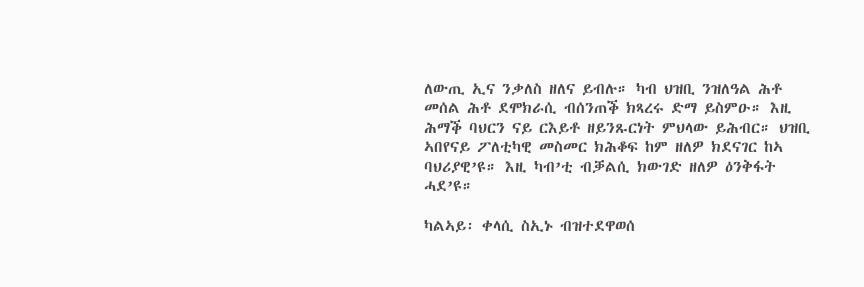ለውጢ ኢና ንቃለስ ዘለና ይብሉ። ካብ ህዝቢ ንዝለዓል ሕቶ መሰል ሕቶ ደሞክራሲ ብሰንጠቕ ክጻረሩ ድማ ይስምዑ። እዚ ሕማቕ ባህርን ናይ ርእይቶ ዘይንጹርነት ምህላው ይሕብር። ህዝቢ ኣበየናይ ፖለቲካዊ መስመር ክሕቆፍ ከም ዘለዎ ክደናገር ከኣ ባህሪያዊ’ዩ። እዚ ካብ’ቲ ብቓልሲ ክውገድ ዘለዎ ዕንቅፋት ሓደ’ዩ።

ካልኣይ፡ ቀላሲ ስኢኑ ብዝተደዋወሰ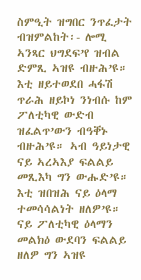ስምዒት ዝግበር ንጥፈታት ብዝምልከት፡- ሎሚ ኣንጻር ህግደፍ’የ ዝብል ድምጺ ኣዝዩ ብዙሕ’ዩ። እቲ ዘይተወደበ ሓፋሽ ጥራሕ ዘይኮነ ንነብሱ ከም ፖለቲካዊ ውድብ ዝፈልጥ’ውን ብዓቐኑ ብዙሕ’ዩ። ኣብ ዓይነታዊ ናይ ኣረኣእያ ፍልልይ መጺእካ ግን ውሑድ’ዩ። እቲ ዝበዝሕ ናይ ዕላማ ተመሳሳልነት ዘለዎ’ዩ። ናይ ፖለቲካዊ ዕላማን መልክዕ ውደባን ፍልልይ ዘለዎ ግን ኣዝዩ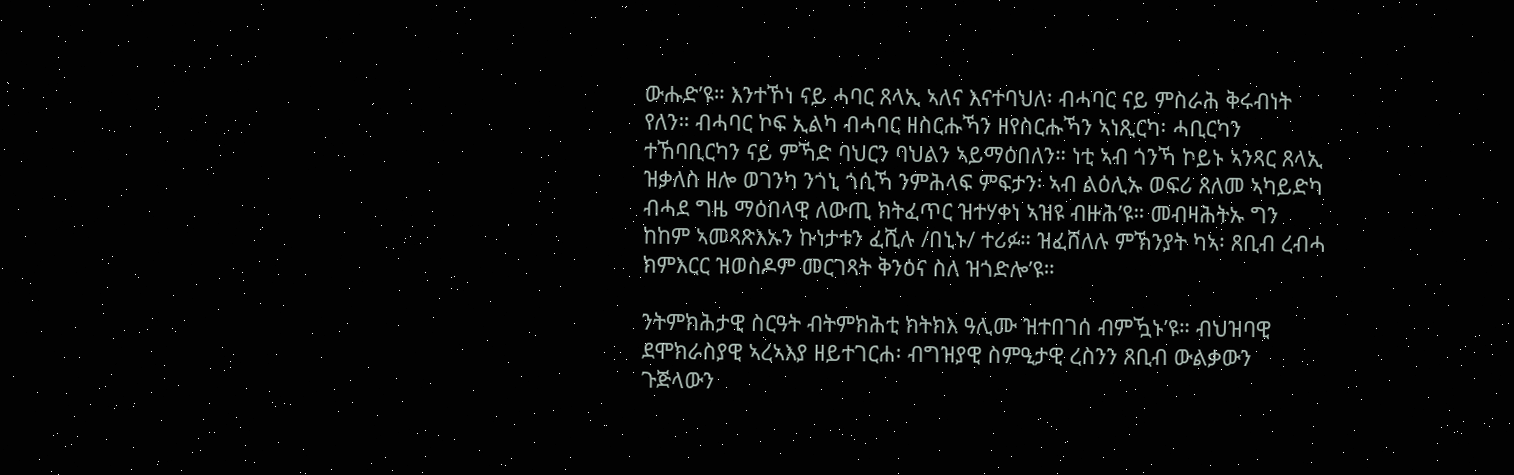ውሑድ’ዩ። እንተኾነ ናይ ሓባር ጸላኢ ኣለና እናተባህለ፡ ብሓባር ናይ ምስራሕ ቅሩብነት የለን። ብሓባር ኮፍ ኢልካ ብሓባር ዘስርሑኻን ዘየስርሑኻን ኣነጺርካ፡ ሓቢርካን ተኸባቢርካን ናይ ምኻድ ባህርን ባህልን ኣይማዕበለን። ነቲ ኣብ ጎንኻ ኮይኑ ኣንጻር ጸላኢ ዝቃለስ ዘሎ ወገንካ ንጎኒ ጎሲኻ ንምሕላፍ ምፍታን፡ ኣብ ልዕሊኡ ወፍሪ ጸለመ ኣካይድካ ብሓደ ግዜ ማዕበላዊ ለውጢ ክትፈጥር ዝተሃቀነ ኣዝዩ ብዙሕ’ዩ። መብዛሕትኡ ግን ከከም ኣመጻጽእኡን ኩነታቱን ፈሺሉ /በኒኑ/ ተሪፉ። ዝፈሸለሉ ምኽንያት ካኣ፡ ጸቢብ ረብሓ ክምእርር ዝወስዶም መርገጻት ቅንዕና ስለ ዝጎድሎ’ዩ።

ንትምክሕታዊ ስርዓት ብትምክሕቲ ክትክእ ዓሊሙ ዝተበገሰ ብምዃኑ’ዩ። ብህዝባዊ ደሞክራስያዊ ኣረኣእያ ዘይተገርሐ፡ ብግዝያዊ ስምዒታዊ ረስንን ጸቢብ ውልቃውን ጉጅላውን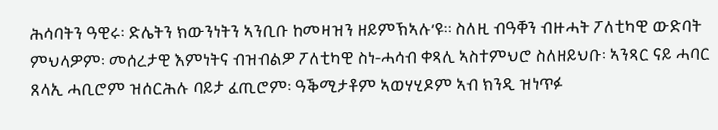ሕሳባትን ዓዊሩ፡ ድሌትን ክውንነትን ኣንቢቡ ከመዛዝን ዘይምኽኣሉ’ዩ። ስለዚ ብዓቐን ብዙሓት ፖለቲካዊ ውድባት ምህላዎም፡ መሰረታዊ እምነትና ብዝብልዎ ፖለቲካዊ ስነ-ሓሳብ ቀጻሊ ኣስተምህሮ ስለዘይህቡ፡ ኣንጻር ናይ ሓባር ጸላኢ ሓቢሮም ዝሰርሕሉ ባይታ ፈጢሮም፡ ዓቕሚታቶም ኣወሃሂዶም ኣብ ክንዲ ዝነጥፉ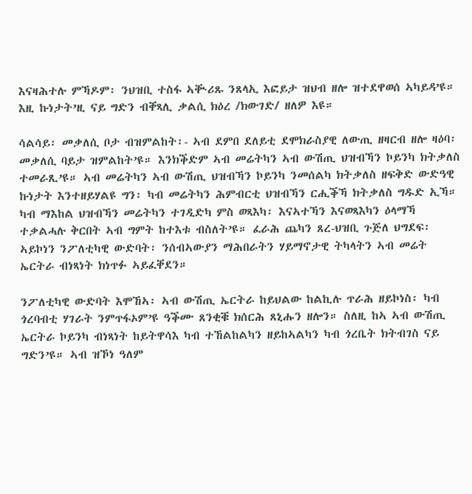እናዛሕተሉ ምኻዶም፡ ንህዝቢ ተስፋ ኣቚሪጹ ንጸላኢ እፎይታ ዝህብ ዘሎ ዝተደዋወሰ ኣካይዳ’ዩ። እዚ ኩነታት’ዚ ናይ ግድን ብቐጻሊ ቃልሲ ክዕረ /ክውገድ/ ዘለዎ እዩ።

ሳልሳይ፡ መቃለሲ ቦታ ብዝምልከት፡- ኣብ ደምበ ደለይቲ ደሞክራስያዊ ለውጢ ዘዛርብ ዘሎ ዛዕባ፡ መቃለሲ ባይታ ዝምልከት’ዩ። እንክቕድም ኣብ መሬትካን ኣብ ውሽጢ ህዝብኻን ኮይንካ ክትቃለስ ተመራጺ’ዩ። ኣብ መሬትካን ኣብ ውሽጢ ህዝብኻን ኮይንካ ንመሰልካ ክትቃለስ ዘፍቅድ ውድዓዊ ኩነታት እንተዘይሃልዩ ግን፡ ካብ መሬትካን ሕምብርቲ ህዝብኻን ርሒቕኻ ክትቃለስ ግዱድ ኢኻ። ካብ ማእከል ህዝብኻን መሬትካን ተገዲድካ ምስ ወጻእካ፡ እናኣተኻን እናወጻእካን ዕላማኻ ተቃልሓሉ ቅርበት ኣብ ግምት ከተእቱ ብስለት’ዩ። ፈራሕ ጨካን ጸረ-ህዝቢ ጉጅለ ህግደፍ፡ ኣይኮነን ንፖለቲካዊ ውድባት፡ ንሰብኣውያን ማሕበራትን ሃይማኖታዊ ትካላትን ኣብ መሬት ኤርትራ ብነጻነት ክነጥፉ ኣይፈቐደን።

ንፖለቲካዊ ውድባት እሞኸኣ፡ ኣብ ውሽጢ ኤርትራ ከይህልው ከልኪሉ ጥራሕ ዘይኮነስ፡ ካብ ጎረባብቲ ሃገራት ንምጥፋኦም’ዩ ዓቕሙ ጸንቂቑ ክሰርሕ ጸኒሑን ዘሎን። ስለዚ ከኣ ኣብ ውሽጢ ኤርትራ ኮይንካ ብነጻነት ከይትዋሳእ ካብ ተኸልከልካን ዘይከኣልካን ካብ ጎረቤት ክትብገስ ናይ ግድን’ዩ። ኣብ ዝኾነ ዓለም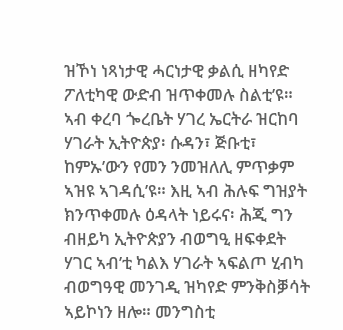ዝኾነ ነጻነታዊ ሓርነታዊ ቃልሲ ዘካየድ ፖለቲካዊ ውድብ ዝጥቀመሉ ስልቲ’ዩ። ኣብ ቀረባ ጐረቤት ሃገረ ኤርትራ ዝርከባ ሃገራት ኢትዮጵያ፡ ሱዳን፣ ጅቡቲ፣ ከምኡ’ውን የመን ንመዝለሊ ምጥቃም ኣዝዩ ኣገዳሲ’ዩ። እዚ ኣብ ሕሉፍ ግዝያት ክንጥቀመሉ ዕዳላት ነይሩና፡ ሕጂ ግን ብዘይካ ኢትዮጵያን ብወግዒ ዘፍቀደት ሃገር ኣብ’ቲ ካልእ ሃገራት ኣፍልጦ ሂብካ ብወግዓዊ መንገዲ ዝካየድ ምንቅስቓሳት ኣይኮነን ዘሎ። መንግስቲ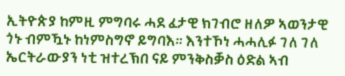ኢትዮጵያ ከምዚ ምግባሩ ሓደ ፈታዊ ክገብሮ ዘለዎ ኣወንታዊ ጎኑ ብምዃኑ ከነምስግኖ ይግባእ። እንተኾነ ሓሓሊፉ ገለ ገለ ኤርትራውያን ነቲ ዝተረኽበ ናይ ምንቅስቓስ ዕድል ኣብ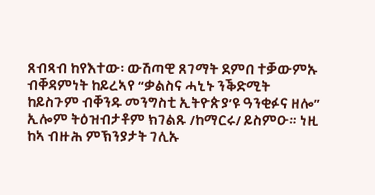ጸብጻብ ከየእተው፡ ውሽጣዊ ጸገማት ደምበ ተቓውምኡ ብቐዳምነት ከይረኣየ “ቃልስና ሓኒኑ ንቕድሚት ከይስጉም ብቐንዱ መንግስቲ ኢትዮጵያ’ዩ ዓንቂፉና ዘሎ” ኢሎም ትዕዝብታቶም ክገልጹ /ከማርሩ/ ይስምዑ። ነዚ ከኣ ብዙሕ ምኽንያታት ገሊኡ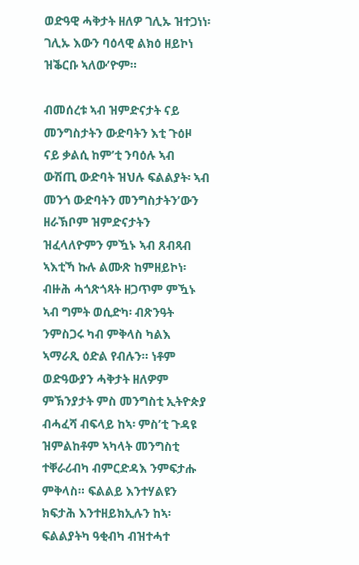ወድዓዊ ሓቅታት ዘለዎ ገሊኡ ዝተጋነነ፡ ገሊኡ እውን ባዕላዊ ልክዕ ዘይኮነ ዝቕርቡ ኣለው’ዮም።

ብመሰረቱ ኣብ ዝምድናታት ናይ መንግስታትን ውድባትን እቲ ጉዕዞ ናይ ቃልሲ ከም’ቲ ንባዕሉ ኣብ ውሽጢ ውድባት ዝህሉ ፍልልያት፡ ኣብ መንጎ ውድባትን መንግስታትን’ውን ዘራኽቦም ዝምድናታትን ዝፈላለዮምን ምዃኑ ኣብ ጸብጻብ ኣእቲኻ ኩሉ ልሙጽ ከምዘይኮነ፡ ብዙሕ ሓጎጽጎጻት ዘጋጥም ምዃኑ ኣብ ግምት ወሲድካ፡ ብጽንዓት ንምስጋሩ ካብ ምቅላስ ካልእ ኣማራጺ ዕድል የብሉን። ነቶም ወድዓውያን ሓቅታት ዘለዎም ምኽንያታት ምስ መንግስቲ ኢትዮጵያ ብሓፈሻ ብፍላይ ከኣ፡ ምስ’ቲ ጉዳዩ ዝምልከቶም ኣካላት መንግስቲ ተቐራሪብካ ብምርድዳእ ንምፍታሑ ምቅላስ። ፍልልይ እንተሃልዩን ክፍታሕ እንተዘይክኢሉን ከኣ፡ ፍልልያትካ ዓቂብካ ብዝተሓተ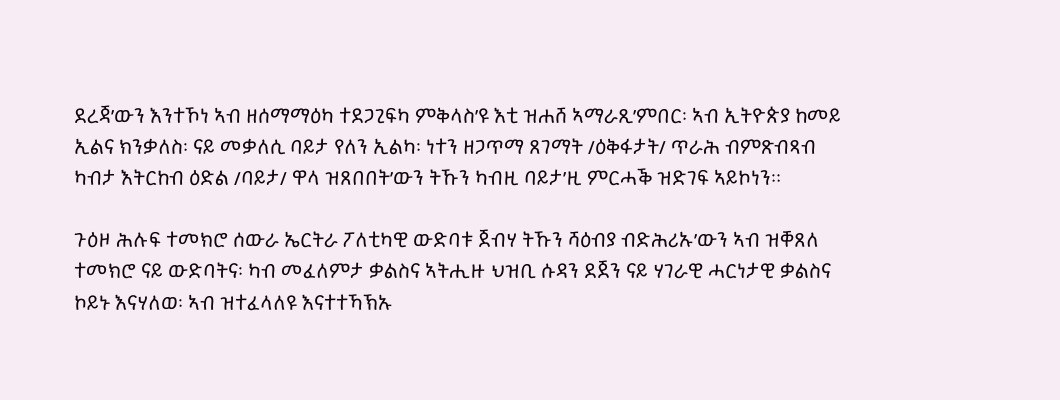ደረጃ’ውን እንተኾነ ኣብ ዘሰማማዕካ ተደጋጊፍካ ምቅላስ’ዩ እቲ ዝሐሸ ኣማራጺ’ምበር፡ ኣብ ኢትዮጵያ ከመይ ኢልና ክንቃለስ፡ ናይ መቃለሲ ባይታ የለን ኢልካ፡ ነተን ዘጋጥማ ጸገማት /ዕቅፋታት/ ጥራሕ ብምጽብጻብ ካብታ እትርከብ ዕድል /ባይታ/ ዋላ ዝጸበበት’ውን ትኹን ካብዚ ባይታ’ዚ ምርሓቕ ዝድገፍ ኣይኮነን።

ጉዕዞ ሕሉፍ ተመክሮ ሰውራ ኤርትራ ፖለቲካዊ ውድባቱ ጀብሃ ትኹን ሻዕብያ ብድሕሪኡ’ውን ኣብ ዝቐጸለ ተመክሮ ናይ ውድባትና፡ ካብ መፈለምታ ቃልስና ኣትሒዙ ህዝቢ ሱዳን ደጀን ናይ ሃገራዊ ሓርነታዊ ቃልስና ኮይኑ እናሃለወ፡ ኣብ ዝተፈላለዩ እናተተኻኽኡ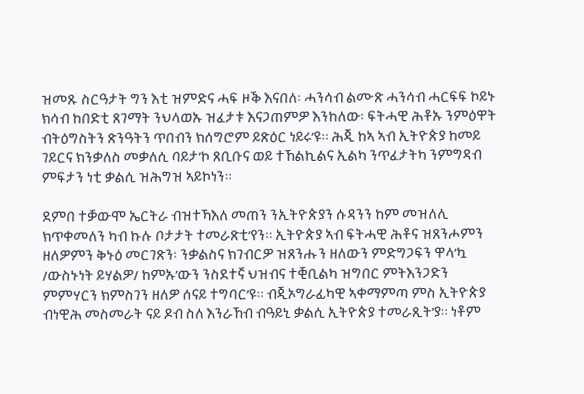ዝመጹ ስርዓታት ግን እቲ ዝምድና ሓፍ ዞቕ እናበለ፡ ሓንሳብ ልሙጽ ሓንሳብ ሓርፍፍ ኮይኑ ክሳብ ከበድቲ ጸገማት ንህላወኡ ዝፈታቱ እናጋጠምዎ እንከለው፡ ፍትሓዊ ሕቶኡ ንምዕዋት ብትዕግስትን ጽንዓትን ጥበብን ክሰግሮም ይጽዕር ነይሩ’ዩ። ሕጂ ከኣ ኣብ ኢትዮጵያ ከመይ ገይርና ክንቃለስ መቃለሲ ባይታ’ኮ ጸቢቡና ወይ ተኸልኪልና ኢልካ ንጥፈታትካ ንምግዳብ ምፍታን ነቲ ቃልሲ ዝሕግዝ ኣይኮነን።

ደምበ ተቓውሞ ኤርትራ ብዝተኻእለ መጠን ንኢትዮጵያን ሱዳንን ከም መዝለሊ ክጥቀመለን ካብ ኩሉ ቦታታት ተመራጽቲ’የን። ኢትዮጵያ ኣብ ፍትሓዊ ሕቶና ዝጸንሖምን ዘለዎምን ቅኑዕ መርገጽን፡ ንቃልስና ክገብርዎ ዝጸንሑን ዘለውን ምድግጋፍን ዋላ’ኳ /ውስኑነት ይሃልዎ/ ከምኡ’ውን ንስደተኛ ህዝብና ተቒቢልካ ዝግበር ምትእንጋድን ምምሃርን ክምስገን ዘለዎ ሰናይ ተግባር’ዩ። ብጂኦግራፊካዊ ኣቀማምጣ ምስ ኢትዮጵያ ብነዊሕ መስመራት ናይ ዶብ ስለ እንራኸብ ብዓይኒ ቃልሲ ኢትዮጵያ ተመራጺት’ያ። ነቶም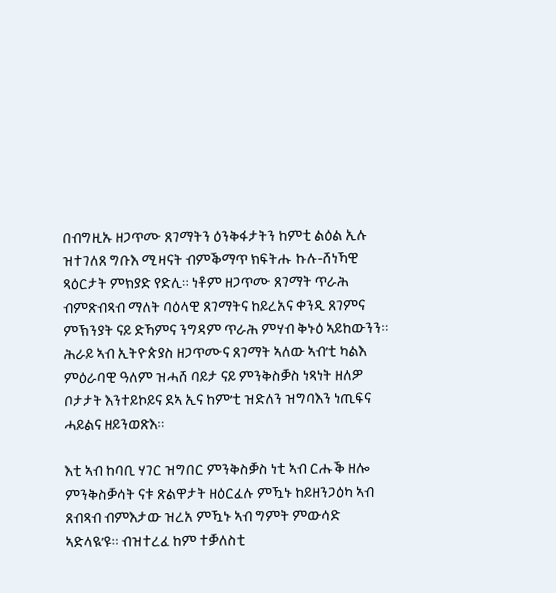በብግዚኡ ዘጋጥሙ ጸገማትን ዕንቅፋታትን ከምቲ ልዕል ኢሉ ዝተገለጸ ግቡእ ሚዛናት ብምቕማጥ ክፍትሑ ኩሉ-ሸነኻዊ ጻዕርታት ምክያድ የድሊ። ነቶም ዘጋጥሙ ጸገማት ጥራሕ ብምጽብጻብ ማለት ባዕላዊ ጸገማትና ከይረአና ቀንዲ ጸገምና ምኽንያት ናይ ድኻምና ንግዳም ጥራሕ ምሃብ ቅኑዕ ኣይከውንን። ሕራይ ኣብ ኢትዮጵያስ ዘጋጥሙና ጸገማት ኣለው ኣብ’ቲ ካልእ ምዕራባዊ ዓለም ዝሓሸ ባይታ ናይ ምንቅስቓስ ነጻነት ዘለዎ ቦታታት እንተይኮይና ደኣ ኢና ከም’ቲ ዝድለን ዝግባእን ነጢፍና ሓይልና ዘይንወጽእ።

እቲ ኣብ ከባቢ ሃገር ዝግበር ምንቅስቓስ ነቲ ኣብ ርሑቕ ዘሎ ምንቅስቓሳት ናቱ ጽልዋታት ዘዕርፈሉ ምዃኑ ከይዘንጋዕካ ኣብ ጸብጻብ ብምእታው ዝረአ ምዃኑ ኣብ ግምት ምውሳድ ኣድላዪ’ዩ። ብዝተረፈ ከም ተቓለስቲ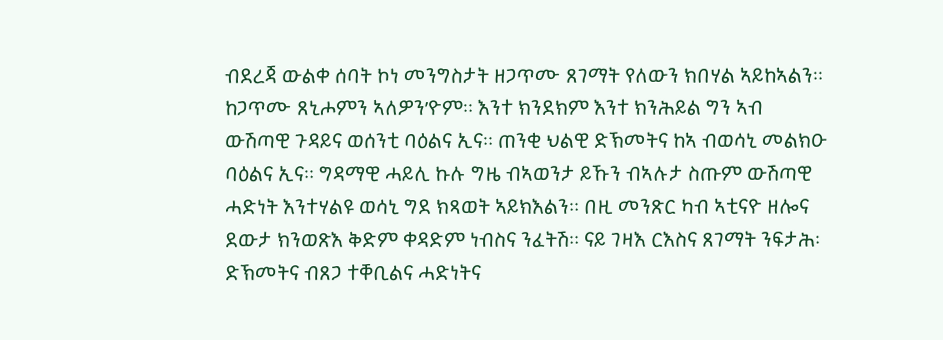ብደረጃ ውልቀ ሰባት ኮነ መንግስታት ዘጋጥሙ ጸገማት የለውን ክበሃል ኣይከኣልን። ከጋጥሙ ጸኒሖምን ኣለዎን’ዮም። እንተ ክንደክም እንተ ክንሕይል ግን ኣብ ውሽጣዊ ጉዳይና ወሰንቲ ባዕልና ኢና። ጠንቂ ህልዊ ድኽመትና ከኣ ብወሳኒ መልክዑ ባዕልና ኢና። ግዳማዊ ሓይሊ ኩሉ ግዜ ብኣወንታ ይኹን ብኣሉታ ስጡም ውሽጣዊ ሓድነት እንተሃልዩ ወሳኒ ግደ ክጻወት ኣይክእልን። በዚ መንጽር ካብ ኣቲናዮ ዘሎና ደውታ ክንወጽእ ቅድም ቀዳድም ነብስና ንፈትሽ። ናይ ገዛእ ርእስና ጸገማት ንፍታሕ፡ ድኽመትና ብጸጋ ተቐቢልና ሓድነትና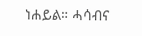ነሐይል። ሓሳብና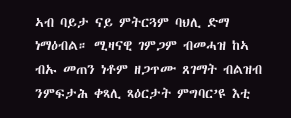ኣብ ባይታ ናይ ምትርጓም ባህሊ ድማ ነማዕብል። ሚዛናዊ ገምጋም ብመሓዝ ከኣ ብኡ መጠን ነቶም ዘጋጥሙ ጸገማት ብልዝብ ንምፍታሕ ቀጻሊ ጻዕርታት ምግባር’ዩ እቲ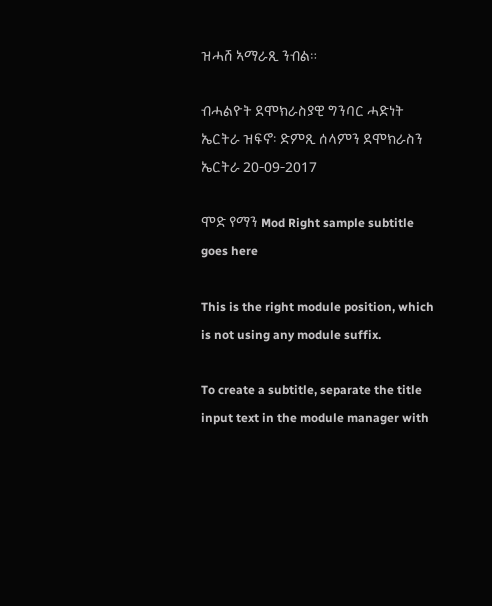ዝሓሸ ኣማራጺ ንብል።

ብሓልዮት ደሞክራስያዊ ግንባር ሓድነት ኤርትራ ዝፍኖ፡ ድምጺ ሰላምን ደሞክራስን ኤርትራ 20-09-2017

ሞድ የማን Mod Right sample subtitle goes here

This is the right module position, which is not using any module suffix.

To create a subtitle, separate the title input text in the module manager with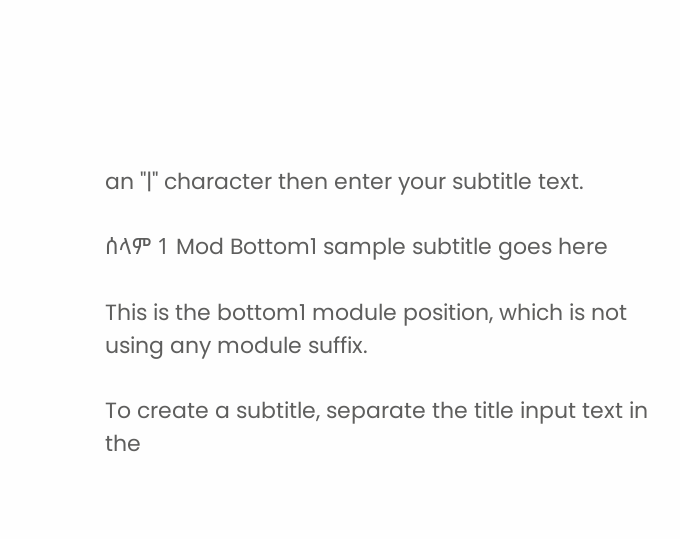an "|" character then enter your subtitle text.

ሰላም 1 Mod Bottom1 sample subtitle goes here

This is the bottom1 module position, which is not using any module suffix.

To create a subtitle, separate the title input text in the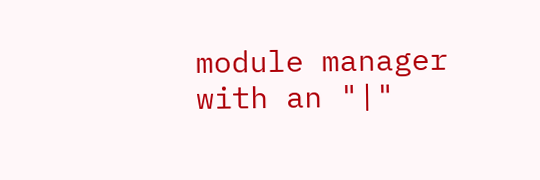module manager with an "|"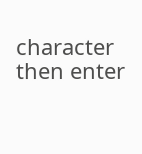character then enter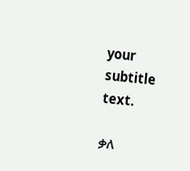your subtitle text.

ቃለ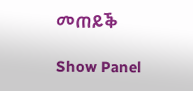መጠይቕ

Show Panel